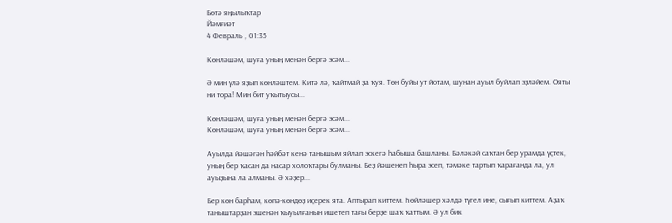Бөтә яңылыҡтар
Йәмғиәт
4 Февраль , 01:35

Көнләшәм, шуға уның менән бергә эсәм...

Ә мин үлә яҙып көнләштем. Китә лә, ҡайтмай ҙа ҡуя. Төн буйы ут йотам, шунан ауыл буйлап эҙләйем. Ояты ни тора! Мин бит уҡытыусы...

Көнләшәм, шуға уның менән бергә эсәм...
Көнләшәм, шуға уның менән бергә эсәм...

Ауылда йәшәгән һәйбәт кенә танышым яйлап эскегә һабыша башланы. Бәләкәй саҡтан бер урамда үҫтек, уның бер ҡасан да насар холоҡтары булманы. Беҙ йәшенеп һыра эсеп, тәмәке тартып ҡарағанда ла, ул ауыҙына ла алманы. Ә хәҙер...

Бер көн барһам, көпә-көндөҙ иҫерек ята. Аптырап киттем. Һөйләшер хәлдә түгел ине, сығып киттем. Аҙаҡ таныштарҙан эшенән ҡыуылғанын ишетеп тағы берҙе шаҡ ҡаттым. Ә ул бик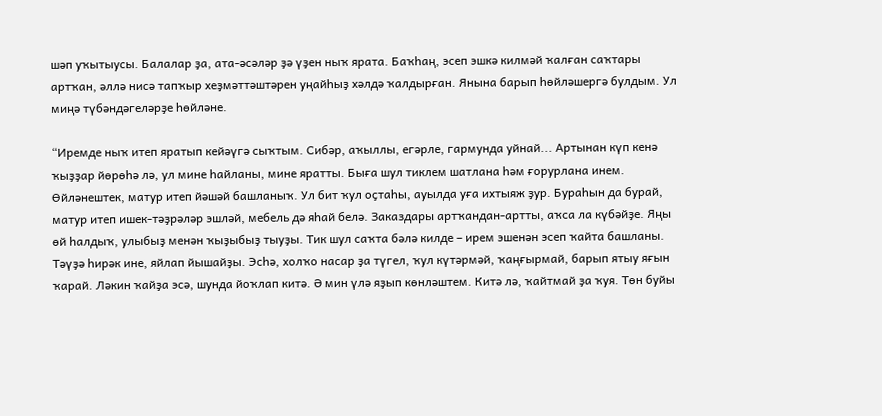шәп уҡытыусы. Балалар ҙа, ата-әсәләр ҙә үҙен ныҡ ярата. Баҡһаң, эсеп эшкә килмәй ҡалған саҡтары артҡан, әллә нисә тапҡыр хеҙмәттәштәрен уңайһыҙ хәлдә ҡалдырған. Янына барып һөйләшергә булдым. Ул миңә түбәндәгеләрҙе һөйләне.

“Иремде ныҡ итеп яратып кейәүгә сыҡтым. Сибәр, аҡыллы, егәрле, гармунда уйнай... Артынан күп кенә ҡыҙҙар йөрөһә лә, ул мине һайланы, мине яратты. Быға шул тиклем шатлана һәм ғорурлана инем. Өйләнештек, матур итеп йәшәй башланыҡ. Ул бит ҡул оҫтаһы, ауылда уға ихтыяж ҙур. Бураһын да бурай, матур итеп ишек-тәҙрәләр эшләй, мебель дә яһай белә. Заказдары артҡандан-артты, аҡса ла күбәйҙе. Яңы өй һалдыҡ, улыбыҙ менән ҡыҙыбыҙ тыуҙы. Тик шул саҡта бәлә килде – ирем эшенән эсеп ҡайта башланы. Тәүҙә һирәк ине, яйлап йышайҙы. Эсһә, холҡо насар ҙа түгел, ҡул күтәрмәй, ҡаңғырмай, барып ятыу яғын ҡарай. Ләкин ҡайҙа эсә, шунда йоҡлап китә. Ә мин үлә яҙып көнләштем. Китә лә, ҡайтмай ҙа ҡуя. Төн буйы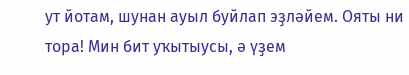ут йотам, шунан ауыл буйлап эҙләйем. Ояты ни тора! Мин бит уҡытыусы, ә үҙем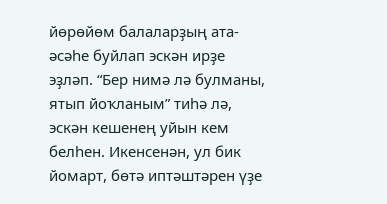йөрөйөм балаларҙың ата-әсәһе буйлап эскән ирҙе эҙләп. “Бер нимә лә булманы, ятып йоҡланым” тиһә лә, эскән кешенең уйын кем белһен. Икенсенән, ул бик йомарт, бөтә иптәштәрен үҙе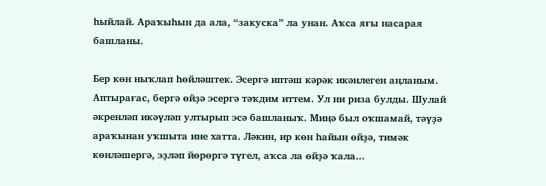һыйлай. Араҡыһын да ала, “закуска” ла унан. Аҡса яғы насарая башланы.

Бер көн ныҡлап һөйләштек. Эсергә иптәш кәрәк икәнлеген аңланым. Аптырағас, бергә өйҙә эсергә тәҡдим иттем. Ул ни риза булды. Шулай әкренләп икәүләп ултырып эсә башланыҡ. Миңә был оҡшамай, тәүҙә араҡынан уҡшыта ине хатта. Ләкин, ир көн һайын өйҙә, тимәк көнләшергә, эҙләп йөрөргә түгел, аҡса ла өйҙә ҡала...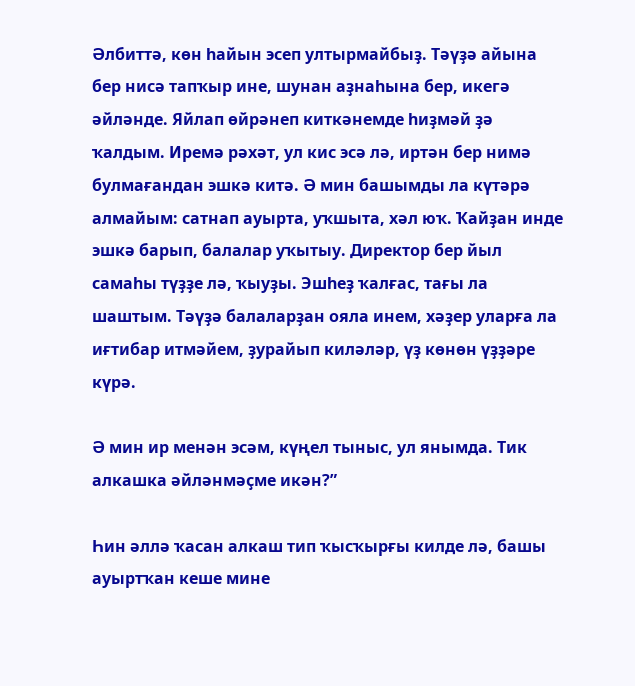Әлбиттә, көн һайын эсеп ултырмайбыҙ. Тәүҙә айына бер нисә тапҡыр ине, шунан аҙнаһына бер, икегә әйләнде. Яйлап өйрәнеп киткәнемде һиҙмәй ҙә ҡалдым. Иремә рәхәт, ул кис эсә лә, иртән бер нимә булмағандан эшкә китә. Ә мин башымды ла күтәрә алмайым: сатнап ауырта, уҡшыта, хәл юҡ. Ҡайҙан инде эшкә барып, балалар уҡытыу. Директор бер йыл самаһы түҙҙе лә, ҡыуҙы. Эшһеҙ ҡалғас, тағы ла шаштым. Тәүҙә балаларҙан ояла инем, хәҙер уларға ла иғтибар итмәйем, ҙурайып киләләр, үҙ көнөн үҙҙәре күрә.

Ә мин ир менән эсәм, күңел тыныс, ул янымда. Тик алкашка әйләнмәҫме икән?”

Һин әллә ҡасан алкаш тип ҡысҡырғы килде лә, башы ауыртҡан кеше мине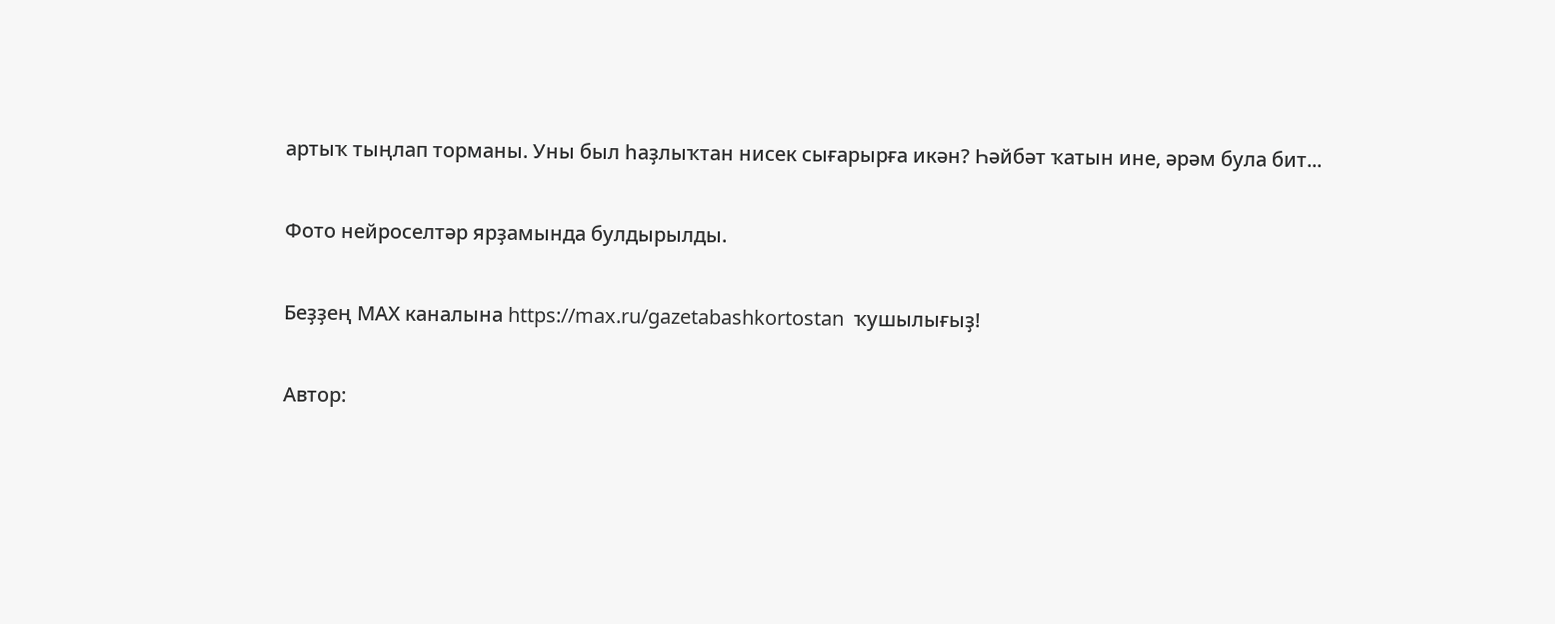артыҡ тыңлап торманы. Уны был һаҙлыҡтан нисек сығарырға икән? Һәйбәт ҡатын ине, әрәм була бит...

Фото нейроселтәр ярҙамында булдырылды.

Беҙҙең МАХ каналына https://max.ru/gazetabashkortostan  ҡушылығыҙ!

Автор: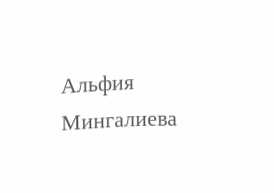Альфия Мингалиева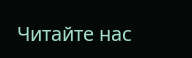Читайте нас